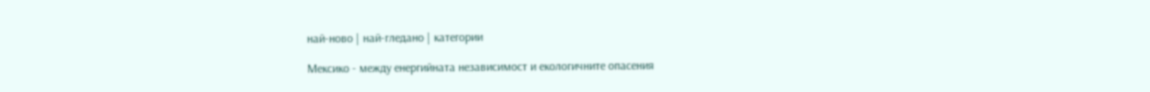най-ново | най-гледано | категории

Мексико - между енергийната независимост и екологичните опасения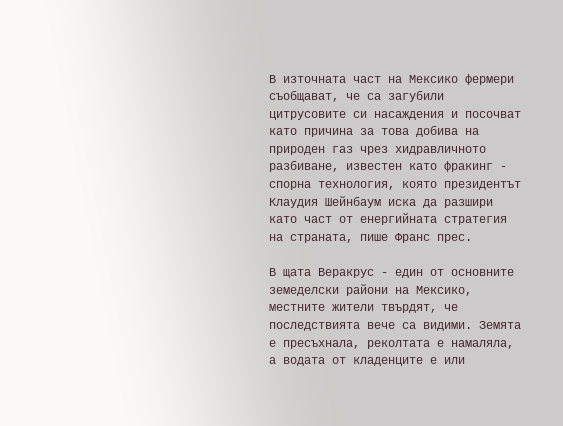В източната част на Мексико фермери съобщават, че са загубили цитрусовите си насаждения и посочват като причина за това добива на природен газ чрез хидравличното разбиване, известен като фракинг - спорна технология, която президентът Клаудия Шейнбаум иска да разшири като част от енергийната стратегия на страната, пише Франс прес.

В щата Веракрус - един от основните земеделски райони на Мексико, местните жители твърдят, че последствията вече са видими. Земята е пресъхнала, реколтата е намаляла, а водата от кладенците е или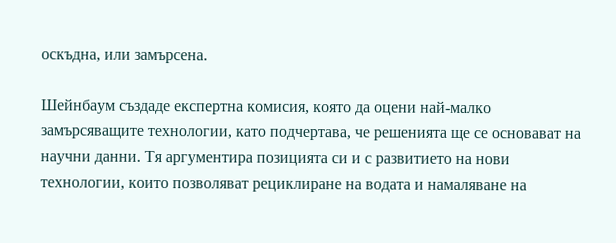оскъдна, или замърсена.

Шейнбаум създаде експертна комисия, която да оцени най-малко замърсяващите технологии, като подчертава, че решенията ще се основават на научни данни. Тя аргументира позицията си и с развитието на нови технологии, които позволяват рециклиране на водата и намаляване на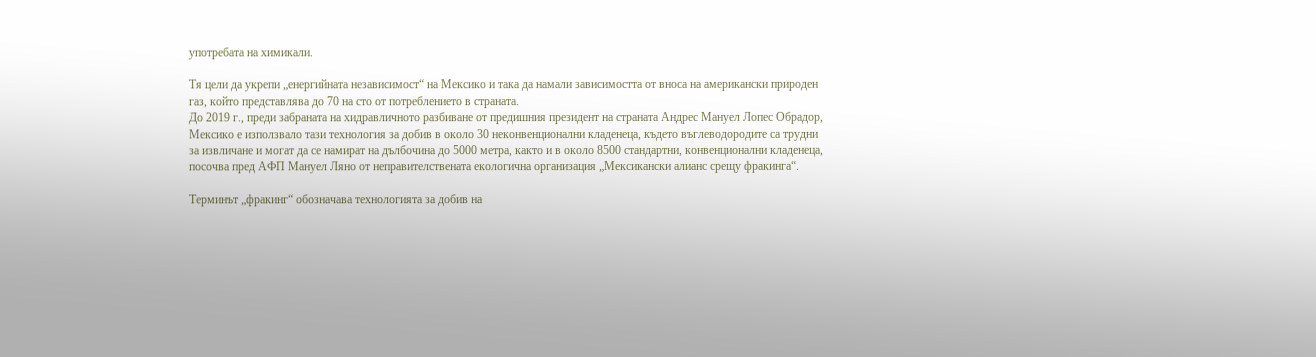употребата на химикали.

Тя цели да укрепи „енергийната независимост“ на Мексико и така да намали зависимостта от вноса на американски природен газ, който представлява до 70 на сто от потреблението в страната.
До 2019 г., преди забраната на хидравличното разбиване от предишния президент на страната Андрес Мануел Лопес Обрадор, Мексико е използвало тази технология за добив в около 30 неконвенционални кладенеца, където въглеводородите са трудни за извличане и могат да се намират на дълбочина до 5000 метра, както и в около 8500 стандартни, конвенционални кладенеца, посочва пред АФП Мануел Ляно от неправителствената екологична организация „Мексикански алианс срещу фракинга“.

Терминът „фракинг“ обозначава технологията за добив на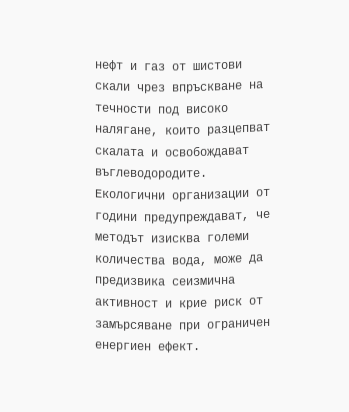нефт и газ от шистови скали чрез впръскване на течности под високо налягане, които разцепват скалата и освобождават въглеводородите. Екологични организации от години предупреждават, че методът изисква големи количества вода, може да предизвика сеизмична активност и крие риск от замърсяване при ограничен енергиен ефект.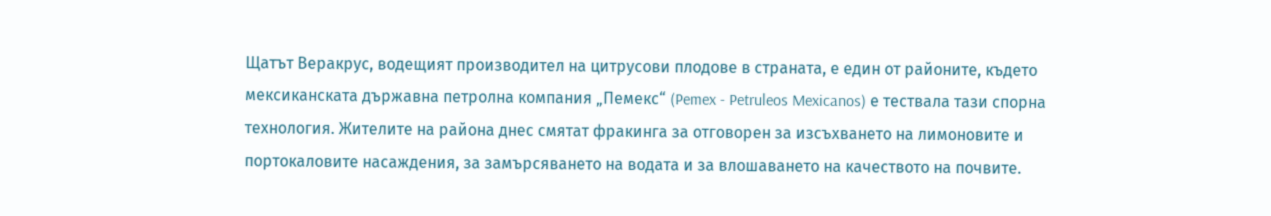Щатът Веракрус, водещият производител на цитрусови плодове в страната, е един от районите, където мексиканската държавна петролна компания „Пемекс“ (Pemex - Petruleos Mexicanos) е тествала тази спорна технология. Жителите на района днес смятат фракинга за отговорен за изсъхването на лимоновите и портокаловите насаждения, за замърсяването на водата и за влошаването на качеството на почвите.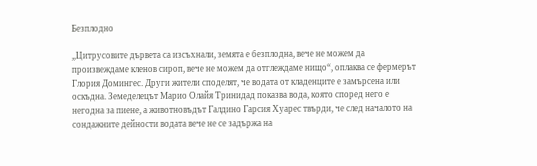Безплодно

„Цитрусовите дървета са изсъхнали, земята е безплодна, вече не можем да произвеждаме кленов сироп, вече не можем да отглеждаме нищо“, оплаква се фермерът Глория Домингес. Други жители споделят, че водата от кладенците е замърсена или оскъдна. Земеделецът Марио Олайя Тринидад показва вода, която според него е негодна за пиене, а животновъдът Галдино Гарсия Хуарес твърди, че след началото на сондажните дейности водата вече не се задържа на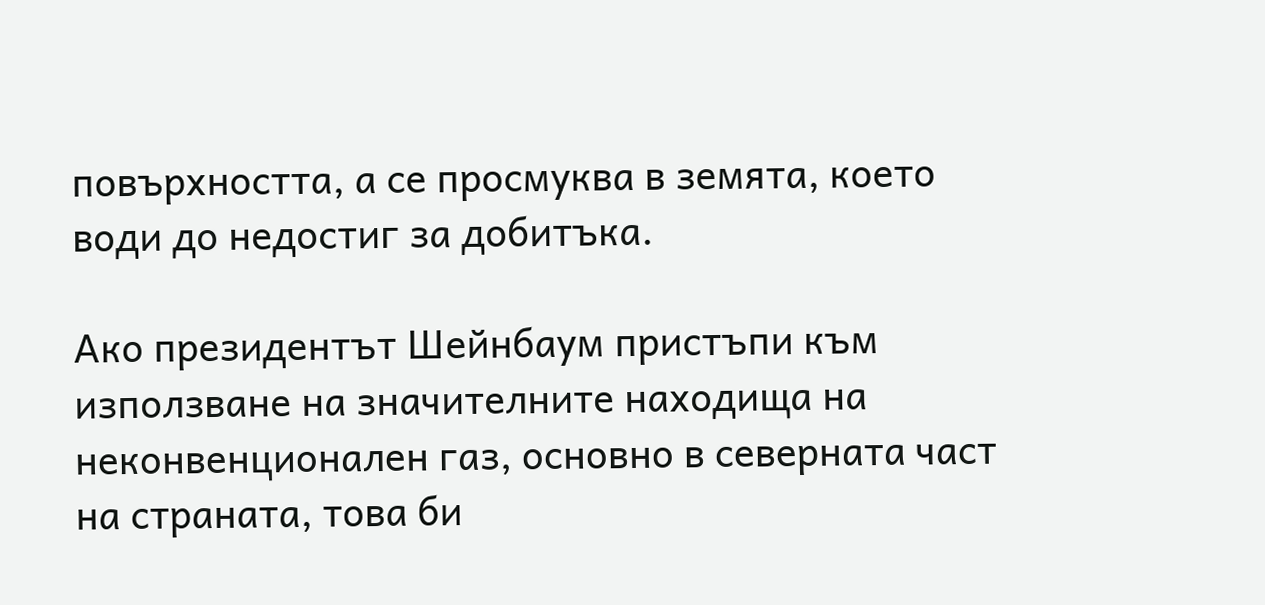повърхността, а се просмуква в земята, което води до недостиг за добитъка.

Ако президентът Шейнбаум пристъпи към използване на значителните находища на неконвенционален газ, основно в северната част на страната, това би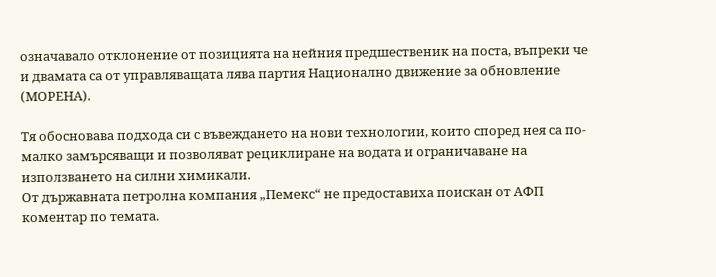означавало отклонение от позицията на нейния предшественик на поста, въпреки че и двамата са от управляващата лява партия Национално движение за обновление (МОРЕНА).

Тя обосновава подхода си с въвеждането на нови технологии, които според нея са по-малко замърсяващи и позволяват рециклиране на водата и ограничаване на използването на силни химикали.
От държавната петролна компания „Пемекс“ не предоставиха поискан от АФП коментар по темата.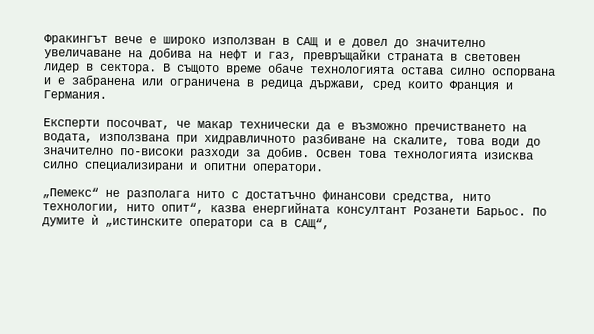Фракингът вече е широко използван в САЩ и е довел до значително увеличаване на добива на нефт и газ, превръщайки страната в световен лидер в сектора. В същото време обаче технологията остава силно оспорвана и е забранена или ограничена в редица държави, сред които Франция и Германия.

Експерти посочват, че макар технически да е възможно пречистването на водата, използвана при хидравличното разбиване на скалите, това води до значително по-високи разходи за добив. Освен това технологията изисква силно специализирани и опитни оператори.

„Пемекс“ не разполага нито с достатъчно финансови средства, нито технологии, нито опит“, казва енергийната консултант Розанети Барьос. По думите ѝ „истинските оператори са в САЩ“,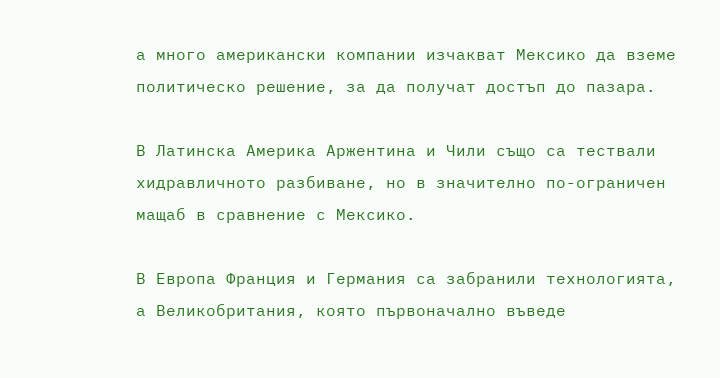а много американски компании изчакват Мексико да вземе политическо решение, за да получат достъп до пазара.

В Латинска Америка Аржентина и Чили също са тествали хидравличното разбиване, но в значително по-ограничен мащаб в сравнение с Мексико.

В Европа Франция и Германия са забранили технологията, а Великобритания, която първоначално въведе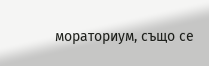мораториум, също се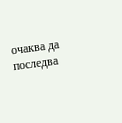очаква да последва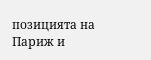позицията на Париж и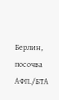Берлин, посочва АФП./БТА